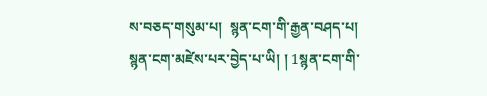ས་བཅད་གསུམ་པ།  སྙན་ངག་གི་རྒྱན་བཤད་པ། སྙན་ངག་མཛེས་པར་བྱེད་པ་ཡི། ། 1སྙན་ངག་གི་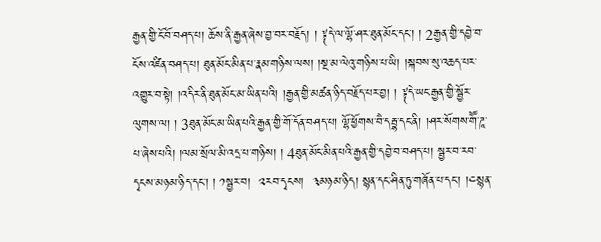རྒྱན་གྱི་ངོ་བོ་བཤད་པ། ཆོས་ནི་རྒྱན་ཞེས་བྱ་བར་བརྗོད། ། ༈དེ་ལ་ལྷོ་ཤར་ཐུན་མོང་དང་། ། 2རྒྱན་གྱི་དབྱེ་བ་ངོས་འཛིན་བཤད་པ། ཐུན་མོང་མིན་པ་རྣམ་གཉིས་ལས། །སྔ་མ་ལེའུ་གཉིས་པ་ཡི། །སྐབས་སུ་འཆད་པར་འགྱུར་བ་སྟེ། །འདིར་ནི་ཐུན་མོང་མ་ཡིན་པའི། །རྒྱན་གྱི་མཚན་ཉིད་བརྗོད་པར་བྱ། ། ༈དེ་ཡང་རྒྱན་གྱི་སྦྱོར་ལུགས་ལ། ། 3ཐུན་མོང་མ་ཡིན་པའི་རྒྱན་གྱི་གོ་དོན་བཤད་པ། ལྷོ་ཕྱོགས་བཻ་དརྦྷ་དང་ནི། །ཤར་སོགས་གཽ་ཌཱ་པ་ཞེས་པའི། །ལམ་སྲོལ་མི་འདྲ་པ་གཉིས། ། 4ཐུན་མོང་མིན་པའི་རྒྱན་གྱི་དབྱེ་བ་བཤད་པ། སྦྱར་བ་རབ་དྭངས་མཉམ་ཉིད་དང་། ། ༡སྦྱར་བ།  ༢རབ་དྭངས།  ༣མཉམ་ཉིད། སྙན་དང་ཤིན་ཏུ་གཞོན་པ་དང་། །༤སྙན་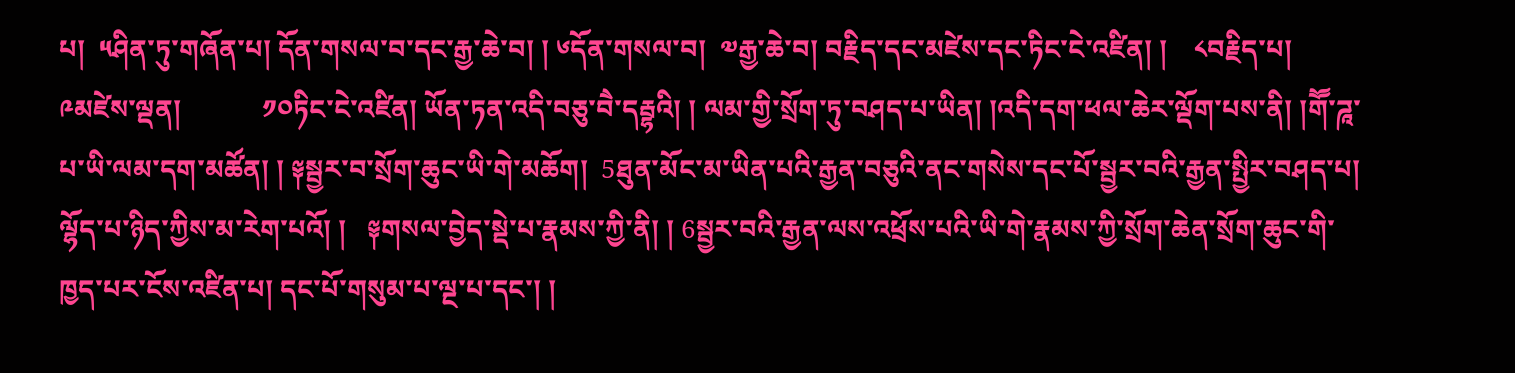པ།  ༥ཤིན་ཏུ་གཞོན་པ། དོན་གསལ་བ་དང་རྒྱ་ཆེ་བ། ། ༦དོན་གསལ་བ།  ༧རྒྱ་ཆེ་བ། བརྗིད་དང་མཛེས་དང་ཏིང་ངེ་འཛིན། །    ༨བརྗིད་པ།  ༩མཛེས་ལྡན།            ༡༠ཏིང་ངེ་འཛིན། ཡོན་ཏན་འདི་བཅུ་བཻ་དརྦྷའི། ། ལམ་གྱི་སྲོག་ཏུ་བཤད་པ་ཡིན། །འདི་དག་ཕལ་ཆེར་ལྡོག་པས་ནི། །གཽ་ཌཱ་པ་ཡི་ལམ་དག་མཚོན། ། ༈སྦྱར་བ་སྲོག་ཆུང་ཡི་གེ་མཆོག།  5ཐུན་མོང་མ་ཡིན་པའི་རྒྱན་བཅུའི་ནང་གསེས་དང་པོ་སྦྱར་བའི་རྒྱན་སྤྱིར་བཤད་པ། ལྷོད་པ་ཉིད་ཀྱིས་མ་རེག་པའོ། །   ༈གསལ་བྱེད་སྡེ་པ་རྣམས་ཀྱི་ནི། ། 6སྦྱར་བའི་རྒྱན་ལས་འཕྲོས་པའི་ཡི་གེ་རྣམས་ཀྱི་སྲོག་ཆེན་སྲོག་ཆུང་གི་ཁྱད་པར་ངོས་འཛིན་པ། དང་པོ་གསུམ་པ་ལྔ་པ་དང་། །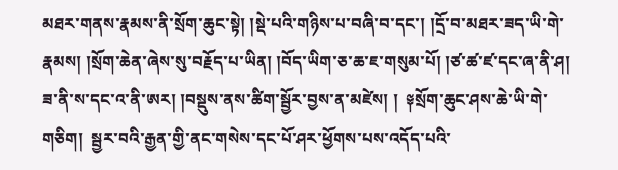མཐར་གནས་རྣམས་ནི་སྲོག་ཆུང་སྟེ། །སྡེ་པའི་གཉིས་པ་བཞི་བ་དང་། །དྲོ་བ་མཐར་ཟད་ཡི་གེ་རྣམས། །སྲོག་ཆེན་ཞེས་སུ་བརྗོད་པ་ཡིན། །བོད་ཡིག་ཅ་ཆ་ཇ་གསུམ་པོ། །ཙ་ཚ་ཛ་དང་ཞ་ནི་ཤ། ཟ་ནི་ས་དང་འ་ནི་ཨར། །བསྡུས་ནས་ཚིག་སྦྱོར་བྱས་ན་མཛེས། །  ༈སྲོག་ཆུང་ཤས་ཆེ་ཡི་གེ་གཅིག།  སྦྱར་བའི་རྒྱན་གྱི་ནང་གསེས་དང་པོ་ཤར་ཕྱོགས་པས་འདོད་པའི་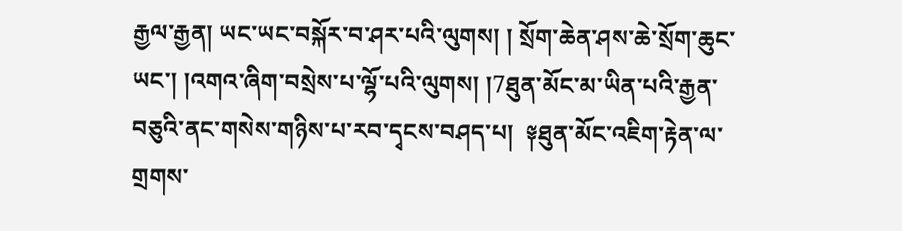རྒྱལ་རྒྱན། ཡང་ཡང་བསྐོར་བ་ཤར་པའི་ལུགས། ། སྲོག་ཆེན་ཤས་ཆེ་སྲོག་ཆུང་ཡང་། །འགའ་ཞིག་བསྲེས་པ་ལྷོ་པའི་ལུགས། །7ཐུན་མོང་མ་ཡིན་པའི་རྒྱན་བཅུའི་ནང་གསེས་གཉིས་པ་རབ་དྭངས་བཤད་པ།  ༈ཐུན་མོང་འཇིག་རྟེན་ལ་གྲགས་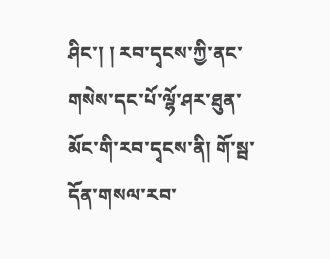ཤིང་། ། རབ་དྭངས་ཀྱི་ནང་གསེས་དང་པོ་ལྷོ་ཤར་ཐུན་མོང་གི་རབ་དྭངས་ནི། གོ་སྦ་དོན་གསལ་རབ་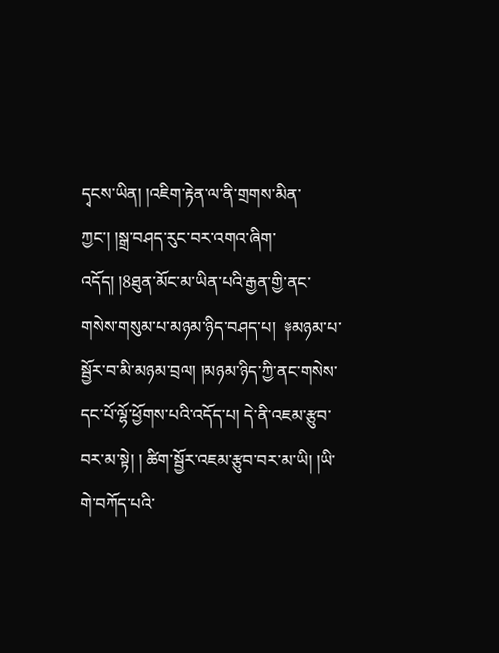དྭངས་ཡིན། །འཇིག་རྟེན་ལ་ནི་གྲགས་མིན་ཀྱང་། །སྒྲ་བཤད་རུང་བར་འགའ་ཞིག་འདོད། །8ཐུན་མོང་མ་ཡིན་པའི་རྒྱན་གྱི་ནང་གསེས་གསུམ་པ་མཉམ་ཉིད་བཤད་པ།  ༈མཉམ་པ་སྦྱོར་བ་མི་མཉམ་བྲལ། །མཉམ་ཉིད་ཀྱི་ནང་གསེས་དང་པོ་ལྷོ་ཕྱོགས་པའི་འདོད་པ། དེ་ནི་འཇམ་རྩུབ་བར་མ་སྟེ། ། ཚིག་སྦྱོར་འཇམ་རྩུབ་བར་མ་ཡི། །ཡི་གེ་བཀོད་པའི་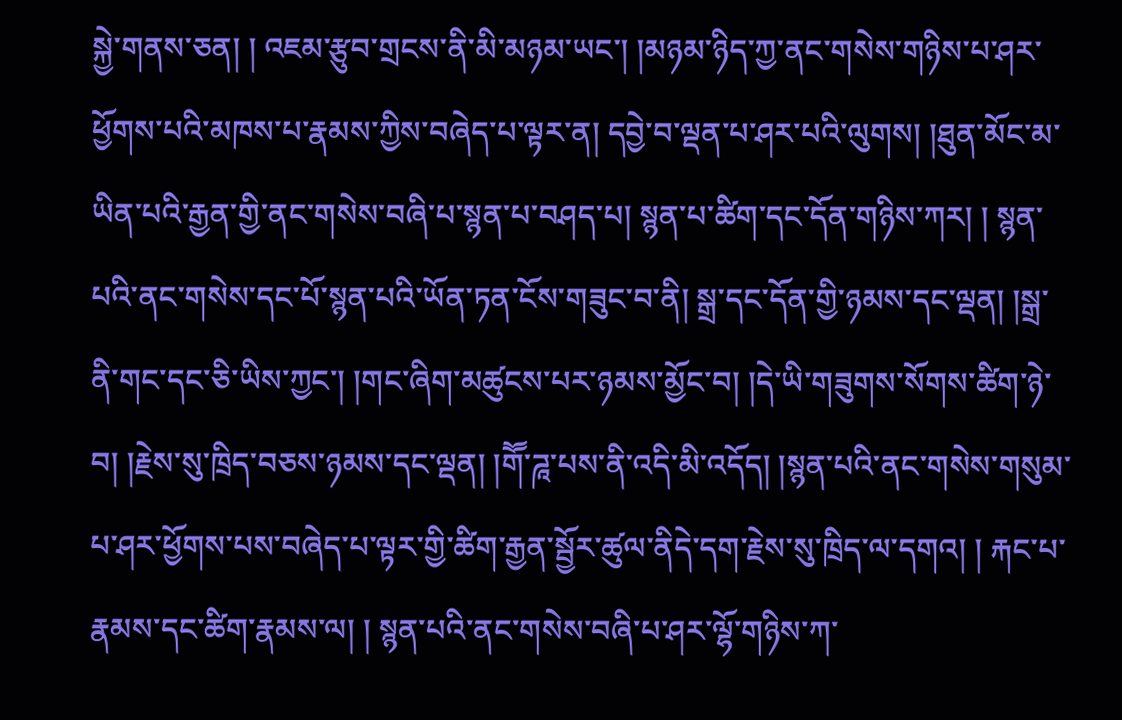སྐྱེ་གནས་ཅན། ། འཇམ་རྩུབ་གྲངས་ནི་མི་མཉམ་ཡང་། །མཉམ་ཉིད་ཀྱ་ནང་གསེས་གཉིས་པ་ཤར་ཕྱོགས་པའི་མཁས་པ་རྣམས་ཀྱིས་བཞེད་པ་ལྟར་ན། དབྱེ་བ་ལྡན་པ་ཤར་པའི་ལུགས། །ཐུན་མོང་མ་ཡིན་པའི་རྒྱན་གྱི་ནང་གསེས་བཞི་པ་སྙན་པ་བཤད་པ། སྙན་པ་ཚིག་དང་དོན་གཉིས་ཀར། ། སྙན་པའི་ནང་གསེས་དང་པོ་སྙན་པའི་ཡོན་ཏན་ངོས་གཟུང་བ་ནི། སྒྲ་དང་དོན་གྱི་ཉམས་དང་ལྡན། །སྒྲ་ནི་གང་དང་ཅི་ཡིས་ཀྱང་། །གང་ཞིག་མཚུངས་པར་ཉམས་མྱོང་བ། །དེ་ཡི་གཟུགས་སོགས་ཚིག་ཉེ་བ། །རྗེས་སུ་ཁྲིད་བཅས་ཉམས་དང་ལྡན། །གཽ་ཌཱ་པས་ནི་འདི་མི་འདོད། །སྙན་པའི་ནང་གསེས་གསུམ་པ་ཤར་ཕྱོགས་པས་བཞེད་པ་ལྟར་གྱི་ཚིག་རྒྱན་སྦྱོར་ཚུལ་ནིདེ་དག་རྗེས་སུ་ཁྲིད་ལ་དགའ། ། རྐང་པ་རྣམས་དང་ཚིག་རྣམས་ལ། ། སྙན་པའི་ནང་གསེས་བཞི་པ་ཤར་ལྷོ་གཉིས་ཀ་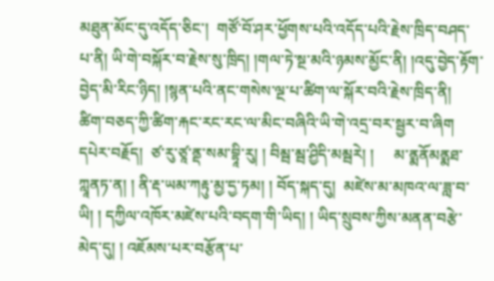མཐུན་མོང་དུ་འདོད་ཅིང་།  གཙོ་བོ་ཤར་ཕྱོགས་པའི་འདོད་པའི་རྗེས་ཁྲིད་བཤད་པ་ནི། ཡི་གེ་བསྐོར་བ་རྗེས་སུ་ཁྲིད། །གལ་ཏེ་སྔ་མའི་ཉམས་མྱོང་ནི། །འདུ་བྱེད་རྟོག་བྱེད་མི་རིང་ཉིད། །སྙན་པའི་ནང་གསེས་ལྔ་པ་ཚིག་ལ་སྐོར་བའི་རྗེས་ཁྲིད་ནི།  ཚིག་བཅད་ཀྱི་ཚིག་རྐང་རང་རང་ལ་མིང་བཞིའི་ཡི་གེ་འདྲ་བར་སྦྱར་བ་ཞིག དཔེར་བརྗོད།  ཙ་རུ་ཙཱ་ནྡ་སམ་བྷཱི་རུ། ། བིམྦ་མྦ་ཤྱིདི་མམྦརེ། །     མ་ནྨནོམནྨཐ་ཀླཱནཏ་ན། ། ནི་རྡ་ཡམ་ཀརྟུ་མྱ་དྱ་ཏམ། ། བོད་སྐད་དུ།  མཛེས་མ་མཁའ་ལ་ཟླ་བ་ཡི། ། དཀྱིལ་འཁོར་མཛེས་པའི་བདག་གི་ཡིད། ། ཡིད་སྲུབས་ཀྱིས་མནན་བརྩེ་མེད་དུ། ། འཇོམས་པར་བརྩོན་པ་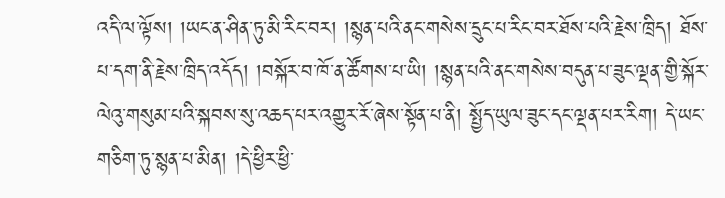འདི་ལ་ལྟོས། །ཡང་ན་ཤིན་ཏུ་མི་རིང་བར། །སྙན་པའི་ནང་གསེས་དྲུང་པ་རིང་བར་ཐོས་པའི་རྗེས་ཁྲིད། ཐོས་པ་དག་ནི་རྗེས་ཁྲིད་འདོད། །བསྐོར་བ་ཁོ་ན་ཚོགས་པ་ཡི། །སྙན་པའི་ནང་གསེས་བདུན་པ་ཟུང་ལྡན་གྱི་སྐོར་ལེའུ་གསུམ་པའི་སྐབས་སུ་འཆད་པར་འགྱུར་རོ་ཞེས་སྟོན་པ་ནི། སྤྱོད་ཡུལ་ཟུང་དང་ལྡན་པར་རིག། དེ་ཡང་གཅིག་ཏུ་སྙན་པ་མིན། །དེ་ཕྱིར་ཕྱི་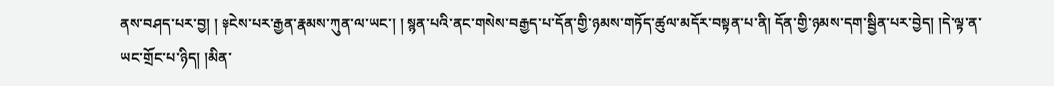ནས་བཤད་པར་བྱ། ། ༈ངེས་པར་རྒྱན་རྣམས་ཀུན་ལ་ཡང་། ། སྙན་པའི་ནང་གསེས་བརྒྱད་པ་དོན་གྱི་ཉམས་གཏོད་ཚུལ་མདོར་བསྟན་པ་ནི། དོན་གྱི་ཉམས་དག་སྦྱིན་པར་བྱེད། །དེ་ལྟ་ན་ཡང་གྲོང་པ་ཉིད། །མིན་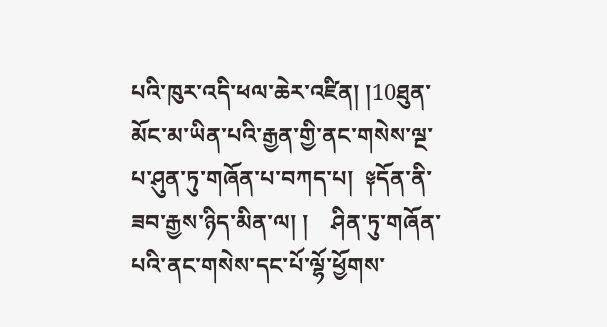པའི་ཁུར་འདི་ཕལ་ཆེར་འཛིན། །10ཐུན་མོང་མ་ཡིན་པའི་རྒྱན་གྱི་ནང་གསེས་ལྔ་པ་ཤུན་ཏུ་གཞོན་པ་བཀད་པ།  ༈དོན་ནི་ཟབ་རྒྱས་ཉིད་མིན་ལ། །    ཤིན་ཏུ་གཞོན་པའི་ནང་གསེས་དང་པོ་ལྷོ་ཕྱོགས་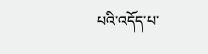པའི་འདོད་པ་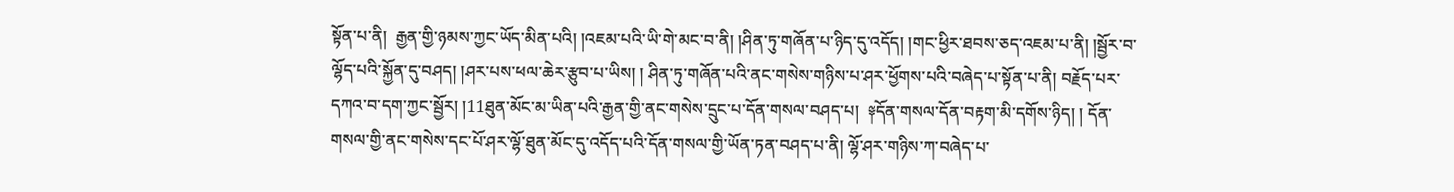སྟོན་པ་ནི།  རྒྱན་གྱི་ཉམས་ཀྱང་ཡོད་མིན་པའི། །འཇམ་པའི་ཡི་གེ་མང་བ་ནི། །ཤིན་ཏུ་གཞོན་པ་ཉིད་དུ་འདོད། །གང་ཕྱིར་ཐབས་ཅད་འཇམ་པ་ནི། །སྦྱོར་བ་ལྷོད་པའི་སྐྱོན་དུ་བཤད། །ཤར་པས་ཕལ་ཆེར་རྩུབ་པ་ཡིས། ། ཤིན་ཏུ་གཞོན་པའི་ནང་གསེས་གཉིས་པ་ཤར་ཕྱོགས་པའི་བཞེད་པ་སྟོན་པ་ནི། བརྗོད་པར་དཀའ་བ་དག་ཀྱང་སྦྱོར། །11ཐུན་མོང་མ་ཡིན་པའི་རྒྱན་གྱི་ནང་གསེས་དྲུང་པ་དོན་གསལ་བཤད་པ།  ༈དོན་གསལ་དོན་བརྟག་མི་དགོས་ཉིད། ། དོན་གསལ་གྱི་ནང་གསེས་དང་པོ་ཤར་ལྷོ་ཐུན་མོང་དུ་འདོད་པའི་དོན་གསལ་གྱི་ཡོན་ཏན་བཤད་པ་ནི། ལྷོ་ཤར་གཉིས་ཀ་བཞེད་པ་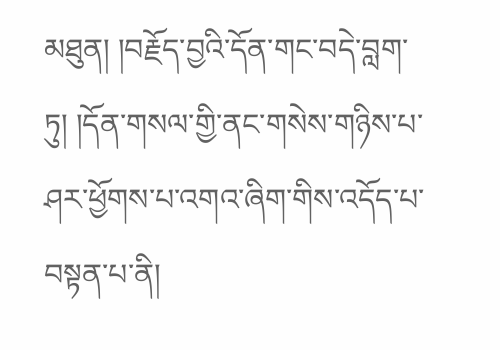མཐུན། །བརྗོད་བྱའི་དོན་གང་བདེ་བླག་ཏུ། །དོན་གསལ་གྱི་ནང་གསེས་གཉིས་པ་ཤར་ཕྱོགས་པ་འགའ་ཞིག་གིས་འདོད་པ་བསྟན་པ་ནི།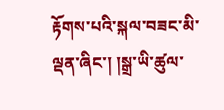རྟོགས་པའི་སྐལ་བཟང་མི་ལྡན་ཞིང་། །སྒྲ་ཡི་ཚུལ་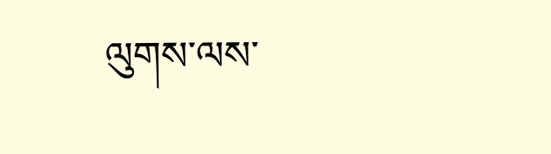ལུགས་ལས་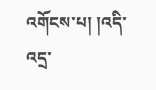འགོངས་པ། །འདི་འདྲ་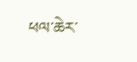ཕལ་ཆེར་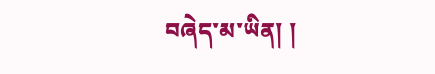བཞེད་མ་ཡིན། །